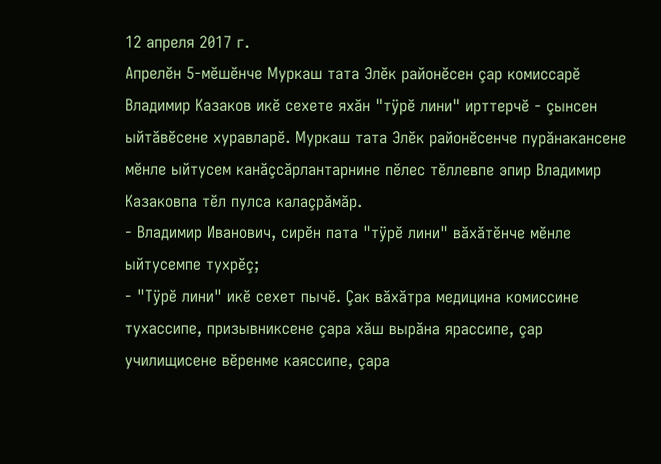12 апреля 2017 г.
Апрелĕн 5-мĕшĕнче Муркаш тата Элĕк районĕсен çар комиссарĕ Владимир Казаков икĕ сехете яхăн "тÿрĕ лини" ирттерчĕ - çынсен ыйтăвĕсене хуравларĕ. Муркаш тата Элĕк районĕсенче пурăнакансене мĕнле ыйтусем канăçсăрлантарнине пĕлес тĕллевпе эпир Владимир Казаковпа тĕл пулса калаçрăмăр.
- Владимир Иванович, сирĕн пата "тÿрĕ лини" вăхăтĕнче мĕнле ыйтусемпе тухрĕç;
- "Тÿрĕ лини" икĕ сехет пычĕ. Çак вăхăтра медицина комиссине тухассипе, призывниксене çара хăш вырăна ярассипе, çар училищисене вĕренме каяссипе, çара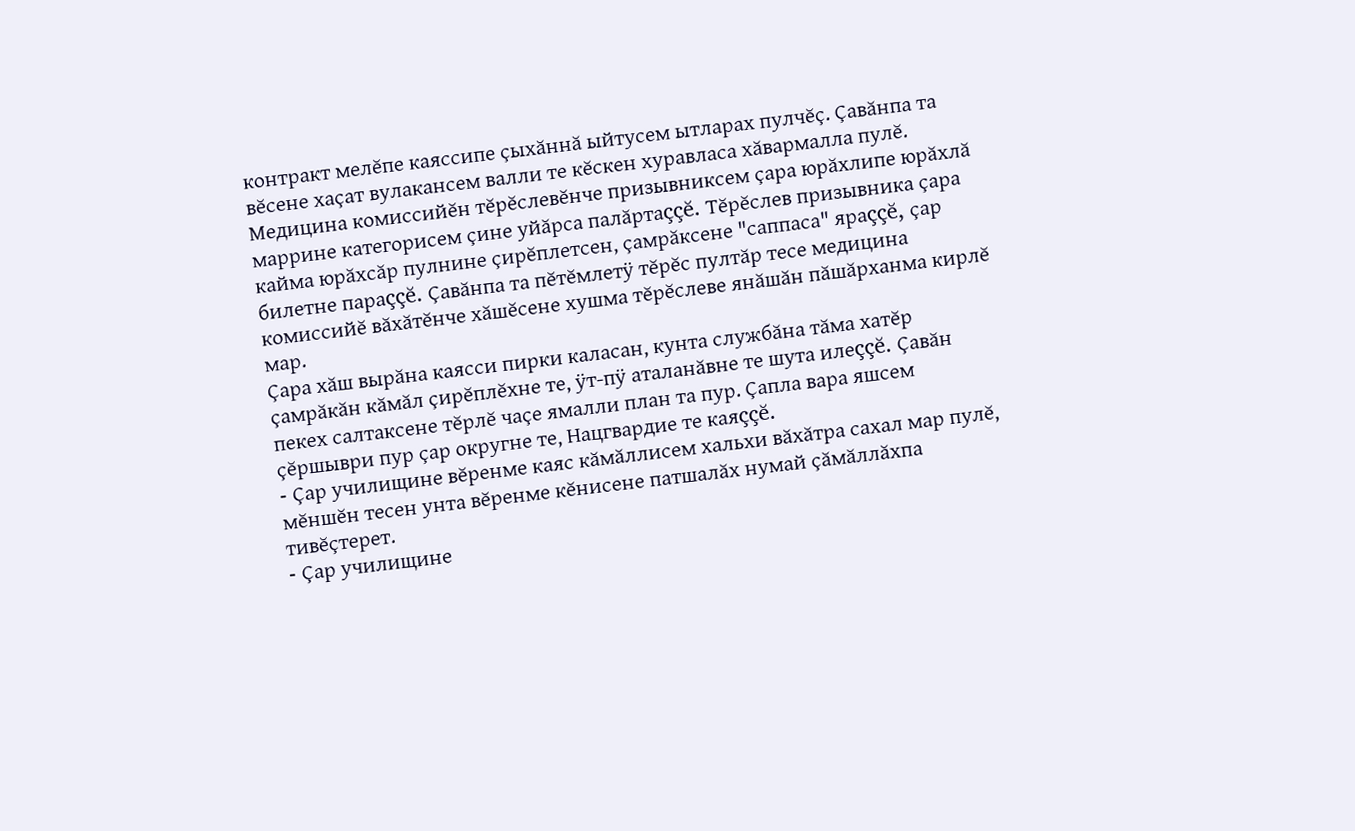контракт мелĕпе каяссипе çыхăннă ыйтусем ытларах пулчĕç. Çавăнпа та вĕсене хаçат вулакансем валли те кĕскен хуравласа хăвармалла пулĕ.
Медицина комиссийĕн тĕрĕслевĕнче призывниксем çара юрăхлипе юрăхлă маррине категорисем çине уйăрса палăртаççĕ. Тĕрĕслев призывника çара кайма юрăхсăр пулнине çирĕплетсен, çамрăксене "саппаса" яраççĕ, çар билетне параççĕ. Çавăнпа та пĕтĕмлетÿ тĕрĕс пултăр тесе медицина комиссийĕ вăхăтĕнче хăшĕсене хушма тĕрĕслеве янăшăн пăшăрханма кирлĕ мар.
Çара хăш вырăна каясси пирки каласан, кунта службăна тăма хатĕр çамрăкăн кăмăл çирĕплĕхне те, ÿт-пÿ аталанăвне те шута илеççĕ. Çавăн пекех салтаксене тĕрлĕ чаçе ямалли план та пур. Çапла вара яшсем çĕршыври пур çар округне те, Нацгвардие те каяççĕ.
- Çар училищине вĕренме каяс кăмăллисем хальхи вăхăтра сахал мар пулĕ, мĕншĕн тесен унта вĕренме кĕнисене патшалăх нумай çăмăллăхпа тивĕçтерет.
- Çар училищине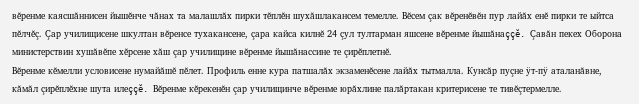вĕренме каясшăннисен йышĕнче чăнах та малашлăх пирки тĕплĕн шухăшлакансем темелле. Вĕсем çак вĕренĕвĕн пур лайăх енĕ пирки те ыйтса пĕлчĕç. Çар училищисене шкултан вĕренсе тухакансене, çара кайса килнĕ 24 çул тултарман яшсене вĕренме йышăнаççĕ. Çавăн пекех Оборона министерствин хушăвĕпе хĕрсене хăш çар училищине вĕренме йышăнассине те çирĕплетнĕ.
Вĕренме кĕмелли условисене нумайăшĕ пĕлет. Профиль енне кура патшалăх экзаменĕсене лайăх тытмалла. Кунсăр пуçне ÿт-пÿ аталанăвне, кăмăл çирĕплĕхне шута илеççĕ. Вĕренме кĕрекенĕн çар училищинче вĕренме юрăхлине палăртакан критерисене те тивĕçтермелле.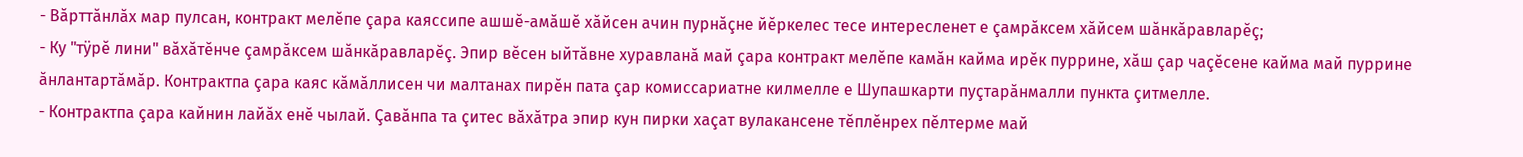- Вăрттăнлăх мар пулсан, контракт мелĕпе çара каяссипе ашшĕ-амăшĕ хăйсен ачин пурнăçне йĕркелес тесе интересленет е çамрăксем хăйсем шăнкăравларĕç;
- Ку "тÿрĕ лини" вăхăтĕнче çамрăксем шăнкăравларĕç. Эпир вĕсен ыйтăвне хуравланă май çара контракт мелĕпе камăн кайма ирĕк пуррине, хăш çар чаçĕсене кайма май пуррине ăнлантартăмăр. Контрактпа çара каяс кăмăллисен чи малтанах пирĕн пата çар комиссариатне килмелле е Шупашкарти пуçтарăнмалли пункта çитмелле.
- Контрактпа çара кайнин лайăх енĕ чылай. Çавăнпа та çитес вăхăтра эпир кун пирки хаçат вулакансене тĕплĕнрех пĕлтерме май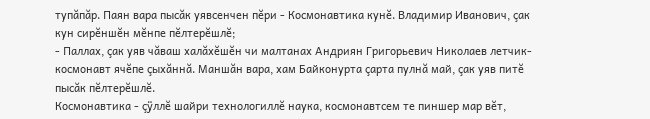тупăпăр. Паян вара пысăк уявсенчен пĕри - Космонавтика кунĕ. Владимир Иванович, çак кун сирĕншĕн мĕнпе пĕлтерĕшлĕ;
- Паллах, çак уяв чăваш халăхĕшĕн чи малтанах Андриян Григорьевич Николаев летчик-космонавт ячĕпе çыхăннă. Маншăн вара, хам Байконурта çарта пулнă май, çак уяв питĕ пысăк пĕлтерĕшлĕ.
Космонавтика - çÿллĕ шайри технологиллĕ наука, космонавтсем те пиншер мар вĕт,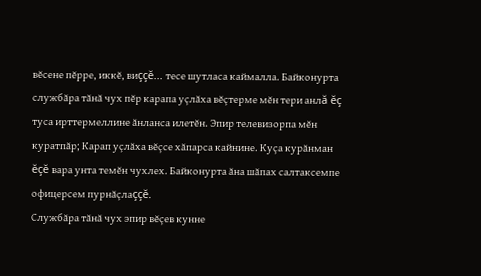вĕсене пĕрре, иккĕ, виççĕ... тесе шутласа каймалла. Байконурта службăра тăнă чух пĕр карапа уçлăха вĕçтерме мĕн тери анлă ĕç туса ирттермеллине ăнланса илетĕн. Эпир телевизорпа мĕн куратпăр; Карап уçлăха вĕçсе хăпарса кайнине. Куçа курăнман ĕçĕ вара унта темĕн чухлех. Байконурта ăна шăпах салтаксемпе офицерсем пурнăçлаççĕ.
Службăра тăнă чух эпир вĕçев кунне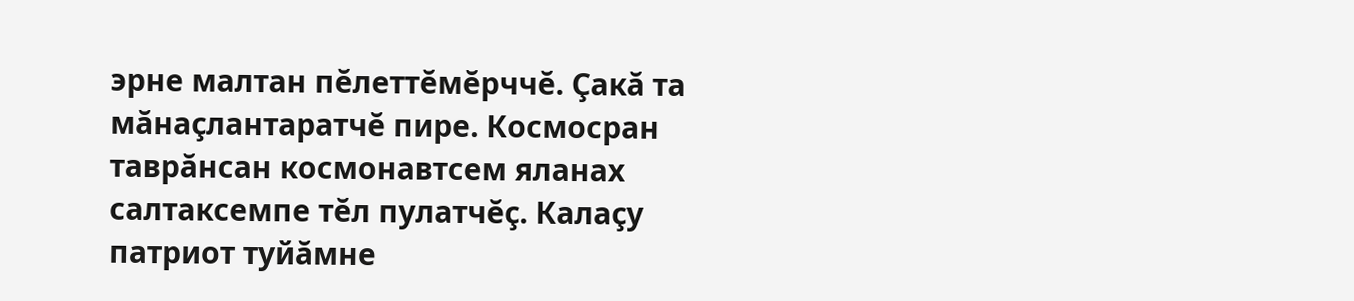эрне малтан пĕлеттĕмĕрччĕ. Çакă та мăнаçлантаратчĕ пире. Космосран таврăнсан космонавтсем яланах салтаксемпе тĕл пулатчĕç. Калаçу патриот туйăмне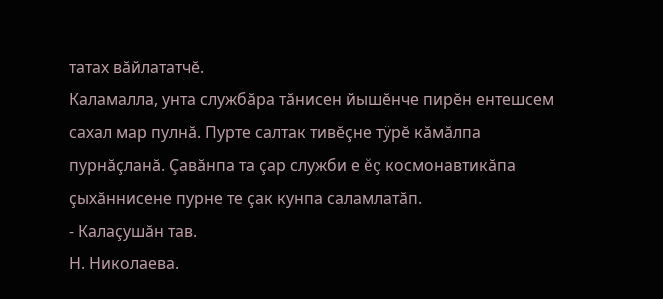татах вăйлататчĕ.
Каламалла, унта службăра тăнисен йышĕнче пирĕн ентешсем сахал мар пулнă. Пурте салтак тивĕçне тÿрĕ кăмăлпа пурнăçланă. Çавăнпа та çар служби е ĕç космонавтикăпа çыхăннисене пурне те çак кунпа саламлатăп.
- Калаçушăн тав.
Н. Николаева.